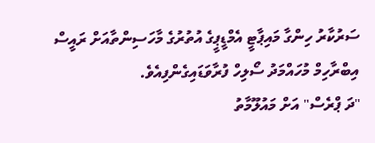ސަރުކާރު ހިންގާ މައިޕާޓީ އެމްޑީޕީގެ އުތުރުގެ މާހަސިންތާއަށް ރައީސް އިބްރާހިމް މުހައްމަދު ސޯލިހް ފުރާވަޑައިގެންފިއެވެ.
"ދަ ޕްރެސް" އަށް މައުލޫމާތު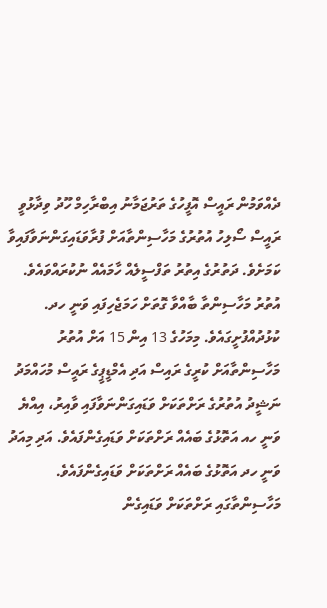ދެއްވަމުން ރައީސް އޮފީހުގެ ތަރުޖަމާނު އިބްރާހިމް ހޫދު ވިދާޅުވީ ރައީސް ސޯލިހު އުތުރުގެ މަހާސިންތާއަށް ފުރާވަޑައިގަންނަވާފައިވާ ކަމަށެވެ. ދަތުރުގެ އިތުރު ތަފްސީލެއް ހާމައެއް ނުކުރައްވައެވެ.
އުތުރު މަހާސިންތާ ބާއްވާ ގޮތަށް ހަމަޖެހިފައި ވަނީ ހދ. ކުޅުދުއްފުށީގައެވެ. މިމަހުގެ 13 އިން 15 އަށް އުތުރު މަހާސިންތާއަށް ކުރީގެ ރައިސް އަދި އެމްޑީޕީގެ ރައީސް މުހައްމަދު ނަޝީދު އުތުރުގެ ރަށްތަކަށް ވަޑައިގަންނަވާފައި ވާއިރު، އިއްޔެ ވަނީ ހއ އަތޮޅުގެ ބައެއް ރަށްތަކަށް ވަޑައިގެންފައެވެ. އަދި މިއަދު ވަނީ ހދ އަތޮޅުގެ ބައެއް ރަށްތަކަށް ވަޑައިގެންފައެވެ.
މަހާސިންތާގައި ރަށްތަކަށް ވަޑައިގެން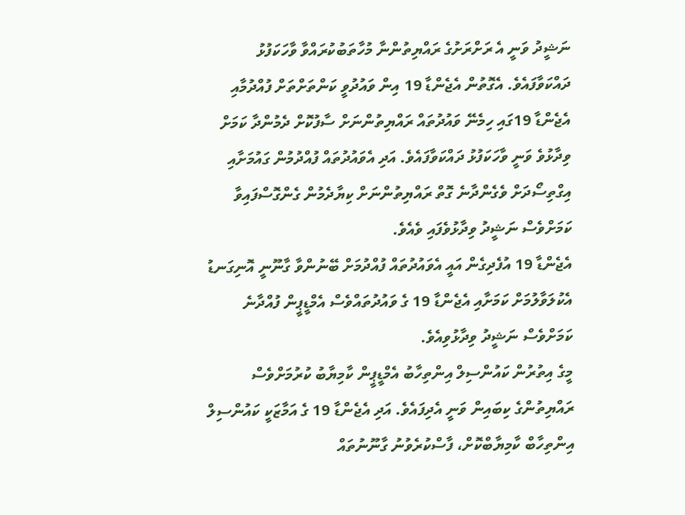ނަޝީދު ވަނީ އެ ރަށްރަށުގެ ރައްޔިތުންނާ މުހާތަބުކުރައްވާ ވާހަކަފުޅު ދައްކަވާފައެވެ. އެގޮތުން އެޖެންޑާ 19 އިން ވައުދުވީ ކަންތަށްތަށް ފުއްދުމާއި އެޖެންޑާ 19ގައި ހިމެނޭ ވައުދުތައް ރައްޔިތުންނަށް ސާފުކޮށް ދެމުންދާ ކަމަށް ވިދާޅުވެ ވަނީ ވާހަކަފުޅު ދައްކަވާފައެވެ. އަދި އެވައުދުތައް ފުއްދުމުން ގައުމަށާއި އިގްތިސޯދަށް ވެގެންދާނެ ގޮތް ރައްޔިތުންނަށް ކިޔާދެމުން ގެންގޮސްފައިވާ ކަމަށްވެސް ނަޝީދު ވިދާޅުވެފައި ވެއެވެ.
އެޖެންޑާ 19 އުފެދިގެން އައީ އެވައުދުތައް ފުއްދުމަށް ބޭނުންވާ ގާނޫނީ އޮނިގަނޑު އެކުލަވާލުމަށް ކަމަށާއި އެޖެންޑާ 19 ގެ ވައުދުތައްވެސް އެމްޑީޕީން ފުއްދާނެ ކަމަށްވެސް ނަޝީދު ވިދާޅުވިއެވެ.
މީގެ އިތުރުން ކައުންސިލް އިންތިހާބު އެމްޑީޕީން ކާމިޔާބު ކުރުމަށްވެސް ރައްޔިތުންގެ ކިބައިން ވަނީ އެދިފައެވެ. އަދި އެޖެންޑާ 19 ގެ އަމާޒަކީ ކައުންސިލް އިންތިހާބް ކާމިޔާބްކޮށް، ފާސްކުރެވުނު ގާނޫނުތައް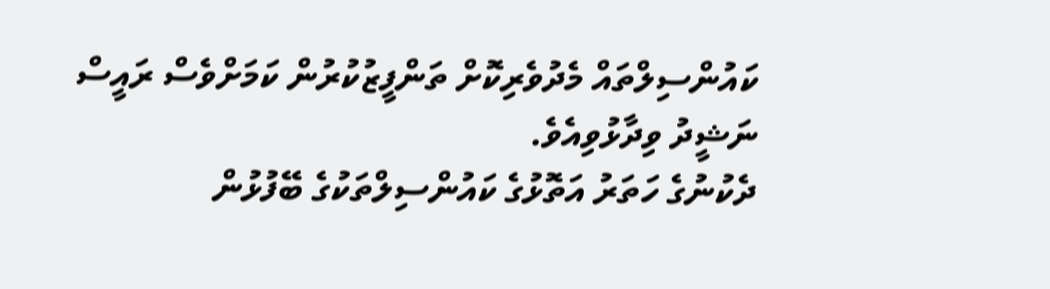ކައުންސިލްތައް މެދުވެރިކޮށް ތަންފީޒުކުރުން ކަމަށްވެސް ރައީސް ނަޝީދު ވިދާޅުވިއެވެ.
ދެކުނުގެ ހަތަރު އަތޮޅުގެ ކައުންސިލްތަކުގެ ބޭފުޅުން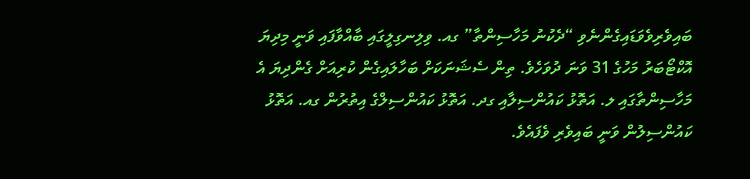ބައިވެރިވެވަޑައިގެންނެވި “ދެކުނު މަހާސިންތާ” ގއ. ވިލިނގިލީގައި ބާއްވާފައި ވަނީ މިދިޔަ އޮކްޓޯބަރު މަހުގެ 31 ވަނަ ދުވަހެވެ. ތިން ސެޝަނަކަށް ބަހާލައިގެން ކުރިއަށް ގެންދިޔަ އެ މަހާސިންތާގައި ލ. އަތޮޅު ކައުންސިލާއި ގދ. އަތޮޅު ކައުންސިލްގެ އިތުރުން ގއ. އަތޮޅު ކައުންސިލުން ވަނީ ބައިވެރި ވެފައެވެ.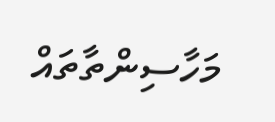މަހާސިންތާތައް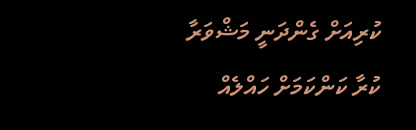ކުރިއަށް ގެންދަނީ މަޝްވަރާ ކުރާ ކަންކަމަށް ހައްލެއް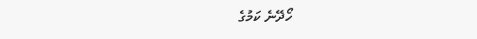ހޯދޭނެ ކަމުގެ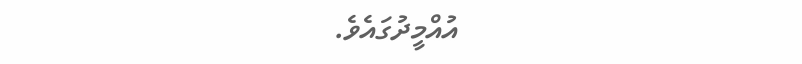އުއްމީދުގައެވެ.